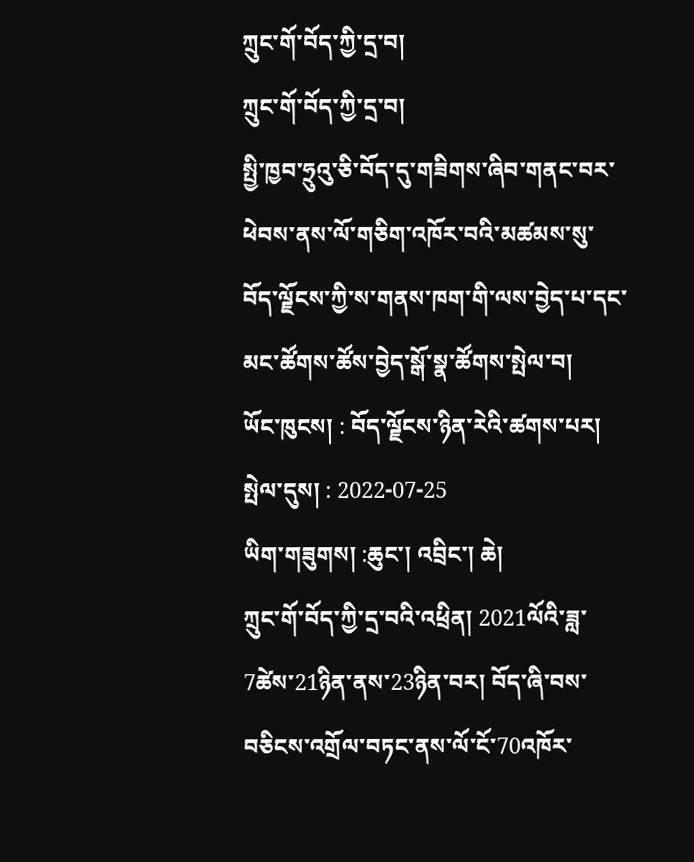ཀྲུང་གོ་བོད་ཀྱི་དྲ་བ།
ཀྲུང་གོ་བོད་ཀྱི་དྲ་བ།
སྤྱི་ཁྱབ་ཧྲུའུ་ཅི་བོད་དུ་གཟིགས་ཞིབ་གནང་བར་ཕེབས་ནས་ལོ་གཅིག་འཁོར་བའི་མཚམས་སུ་བོད་ལྗོངས་ཀྱི་ས་གནས་ཁག་གི་ལས་བྱེད་པ་དང་མང་ཚོགས་ཚོས་བྱེད་སྒོ་སྣ་ཚོགས་སྤེལ་བ།
ཡོང་ཁུངས། : བོད་ལྗོངས་ཉིན་རེའི་ཚགས་པར།     སྤེལ་དུས། : 2022-07-25
ཡིག་གཟུགས། :ཆུང་། འབྲིང་། ཆེ།
ཀྲུང་གོ་བོད་ཀྱི་དྲ་བའི་འཕྲིན། 2021ལོའི་ཟླ་7ཚེས་21ཉིན་ནས་23ཉིན་བར། བོད་ཞི་བས་བཅིངས་འགྲོལ་བཏང་ནས་ལོ་ངོ་70འཁོར་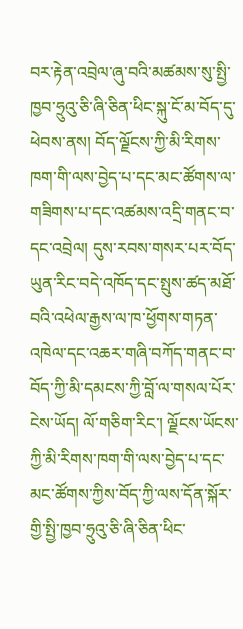བར་རྟེན་འབྲེལ་ཞུ་བའི་མཚམས་སུ་སྤྱི་ཁྱབ་ཧྲུའུ་ཅི་ཞི་ཅིན་ཕིང་སྐུ་ངོ་མ་བོད་དུ་ཕེབས་ནས། བོད་ལྗོངས་ཀྱི་མི་རིགས་ཁག་གི་ལས་བྱེད་པ་དང་མང་ཚོགས་ལ་གཟིགས་པ་དང་འཚམས་འདྲི་གནང་བ་དང་འབྲེལ། དུས་རབས་གསར་པར་བོད་ཡུན་རིང་བདེ་འཁོད་དང་སྤུས་ཚད་མཐོ་བའི་འཕེལ་རྒྱས་ལ་ཁ་ཕྱོགས་གཏན་འཁེལ་དང་འཆར་གཞི་བཀོད་གནང་བ་བོད་ཀྱི་མི་དམངས་ཀྱི་བློ་ལ་གསལ་པོར་ངེས་ཡོད། ལོ་གཅིག་རིང་། ལྗོངས་ཡོངས་ཀྱི་མི་རིགས་ཁག་གི་ལས་བྱེད་པ་དང་མང་ཚོགས་ཀྱིས་བོད་ཀྱི་ལས་དོན་སྐོར་གྱི་སྤྱི་ཁྱབ་ཧྲུའུ་ཅི་ཞི་ཅིན་ཕིང་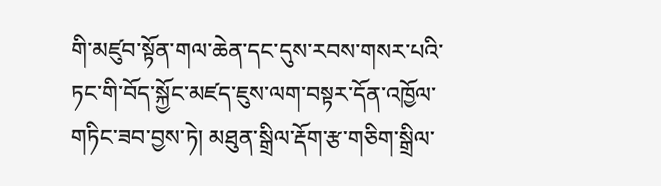གི་མཛུབ་སྟོན་གལ་ཆེན་དང་དུས་རབས་གསར་པའི་ཏང་གི་བོད་སྐྱོང་མཛད་ཇུས་ལག་བསྟར་དོན་འཁྱོལ་གཏིང་ཟབ་བྱས་ཏེ། མཐུན་སྒྲིལ་རྡོག་རྩ་གཅིག་སྒྲིལ་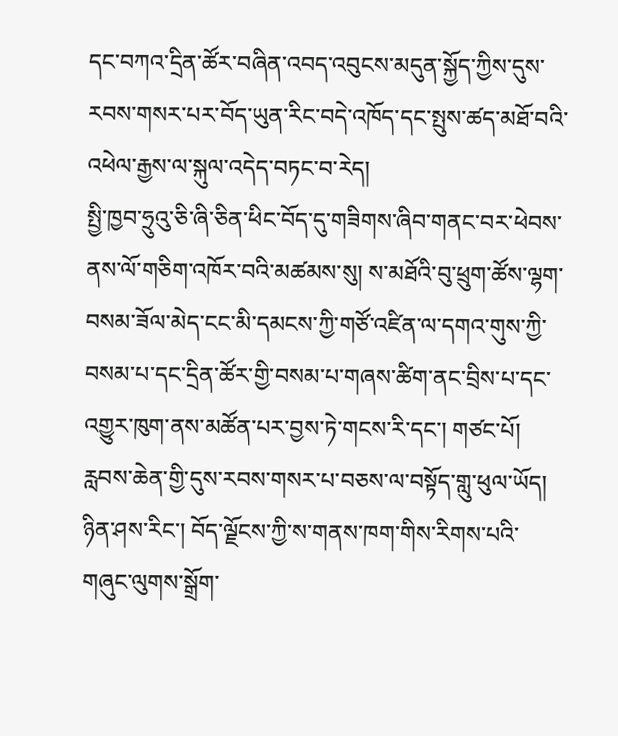དང་བཀའ་དྲིན་ཚོར་བཞིན་འབད་འབུངས་མདུན་སྐྱོད་ཀྱིས་དུས་རབས་གསར་པར་བོད་ཡུན་རིང་བདེ་འཁོད་དང་སྤུས་ཚད་མཐོ་བའི་འཕེལ་རྒྱས་ལ་སྐུལ་འདེད་བཏང་བ་རེད།
སྤྱི་ཁྱབ་ཧྲུའུ་ཅི་ཞི་ཅིན་ཕིང་བོད་དུ་གཟིགས་ཞིབ་གནང་བར་ཕེབས་ནས་ལོ་གཅིག་འཁོར་བའི་མཚམས་སུ། ས་མཐོའི་བུ་ཕྲུག་ཚོས་ལྷག་བསམ་ཟོལ་མེད་ངང་མི་དམངས་ཀྱི་གཙོ་འཛིན་ལ་དགའ་གུས་ཀྱི་བསམ་པ་དང་དྲིན་ཚོར་གྱི་བསམ་པ་གཞས་ཚིག་ནང་བྲིས་པ་དང་འགྱུར་ཁུག་ནས་མཚོན་པར་བྱས་ཏེ་གངས་རི་དང་། གཙང་པོ། རླབས་ཆེན་གྱི་དུས་རབས་གསར་པ་བཅས་ལ་བསྟོད་གླུ་ཕུལ་ཡོད། ཉིན་ཤས་རིང་། བོད་ལྗོངས་ཀྱི་ས་གནས་ཁག་གིས་རིགས་པའི་གཞུང་ལུགས་སྒྲོག་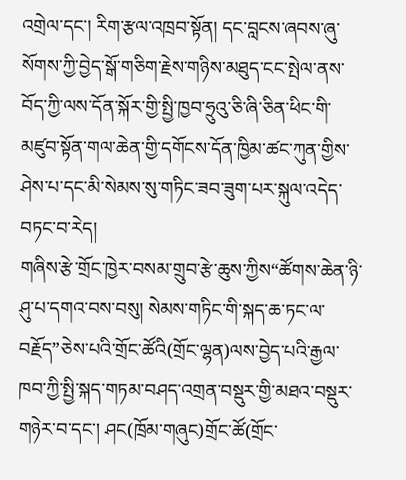འགྲེལ་དང་། རིག་རྩལ་འཁྲབ་སྟོན། དང་བླངས་ཞབས་ཞུ་སོགས་ཀྱི་བྱེད་སྒོ་གཅིག་རྗེས་གཉིས་མཐུད་ངང་སྤེལ་ནས་བོད་ཀྱི་ལས་དོན་སྐོར་གྱི་སྤྱི་ཁྱབ་ཧྲུའུ་ཅི་ཞི་ཅིན་ཕིང་གི་མཛུབ་སྟོན་གལ་ཆེན་གྱི་དགོངས་དོན་ཁྱིམ་ཚང་ཀུན་གྱིས་ཤེས་པ་དང་མི་སེམས་སུ་གཏིང་ཟབ་ཟུག་པར་སྐུལ་འདེད་བཏང་བ་རེད།
གཞིས་རྩེ་གྲོང་ཁྱེར་བསམ་གྲུབ་རྩེ་ཆུས་ཀྱིས“ཚོགས་ཆེན་ཉི་ཤུ་པ་དགའ་བས་བསུ། སེམས་གཏིང་གི་སྐད་ཆ་ཏང་ལ་བརྗོད”ཅེས་པའི་གྲོང་ཚོའི(གྲོང་ལྷན)ལས་བྱེད་པའི་རྒྱལ་ཁབ་ཀྱི་སྤྱི་སྐད་གཏམ་བཤད་འགྲན་བསྡུར་གྱི་མཐའ་བསྡུར་གཉེར་བ་དང་། ཤང(ཁྲོམ་གཞུང)གྲོང་ཚོ(གྲོང་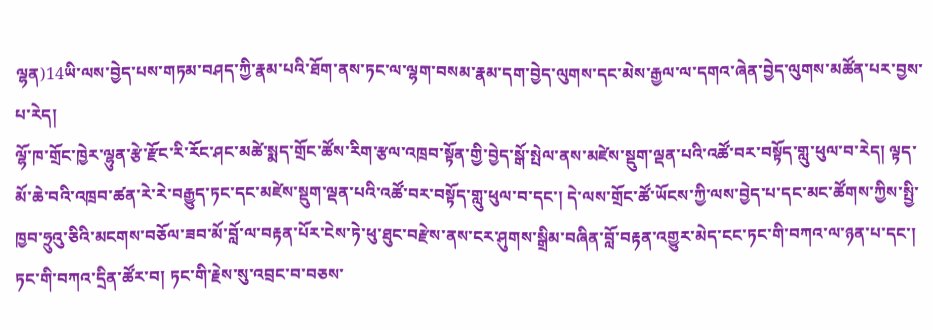ལྷན)14ཡི་ལས་བྱེད་པས་གཏམ་བཤད་ཀྱི་རྣམ་པའི་ཐོག་ནས་ཏང་ལ་ལྷག་བསམ་རྣམ་དག་བྱེད་ལུགས་དང་མེས་རྒྱལ་ལ་དགའ་ཞེན་བྱེད་ལུགས་མཚོན་པར་བྱས་པ་རེད།
ལྷོ་ཁ་གྲོང་ཁྱེར་ལྷུན་རྩེ་རྫོང་རི་རོང་ཤང་མཚེ་སྨད་གྲོང་ཚོས་རིག་རྩལ་འཁྲབ་སྟོན་གྱི་བྱེད་སྒོ་སྤེལ་ནས་མཛེས་སྡུག་ལྡན་པའི་འཚོ་བར་བསྟོད་གླུ་ཕུལ་བ་རེད། ལྟད་མོ་ཆེ་བའི་འཁྲབ་ཚན་རེ་རེ་བརྒྱུད་ཏང་དང་མཛེས་སྡུག་ལྡན་པའི་འཚོ་བར་བསྟོད་གླུ་ཕུལ་བ་དང་། དེ་ལས་གྲོང་ཚོ་ཡོངས་ཀྱི་ལས་བྱེད་པ་དང་མང་ཚོགས་ཀྱིས་སྤྱི་ཁྱབ་ཧྲུའུ་ཅིའི་མངགས་བཅོལ་ཟབ་མོ་བློ་ལ་བརྟན་པོར་ངེས་ཏེ་ཕུ་ཐུང་བརྫེས་ནས་ངར་ཤུགས་སྒྲིམ་བཞིན་བློ་བརྟན་འགྱུར་མེད་ངང་ཏང་གི་བཀའ་ལ་ཉན་པ་དང་། ཏང་གི་བཀའ་དྲིན་ཚོར་བ། ཏང་གི་རྗེས་སུ་འབྲང་བ་བཅས་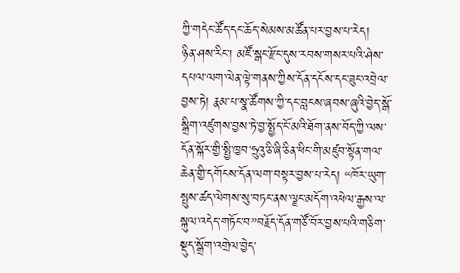ཀྱི་གདེང་ཚོད་དང་ཆོད་སེམས་མཚོན་པར་བྱས་པ་རེད།
ཉིན་ཤས་རིང་། མཛོ་སྒང་རྫོང་དུས་རབས་གསར་པའི་ཤེས་དཔལ་ལག་ལེན་ལྟེ་གནས་ཀྱིས་དོན་དངོས་དང་ཟུང་འབྲེལ་བྱས་ཏེ། རྣམ་པ་སྣ་ཚོགས་ཀྱི་དང་བླངས་ཞབས་ཞུའི་བྱེད་སྒོ་སྒྲིག་འཛུགས་བྱས་ཏེ་བྱ་སྤྱོད་ངོ་མའི་ཐོག་ནས་བོད་ཀྱི་ལས་དོན་སྐོར་གྱི་སྤྱི་ཁྱབ་ཧྲུའུ་ཅི་ཞི་ཅིན་ཕིང་གི་མཛུབ་སྟོན་གལ་ཆེན་གྱི་དགོངས་དོན་ལག་བསྟར་བྱས་པ་རེད། “ཁོར་ཡུག་སྤུས་ཚད་ལེགས་སུ་བཏང་ནས་ལྗང་མདོག་འཕེལ་རྒྱས་ལ་སྐུལ་འདེད་གཏོང་བ”བརྗོད་དོན་གཙོ་བོར་བྱས་པའི་གཅིག་སྡུད་སྒྲོག་འགྲེལ་བྱེད་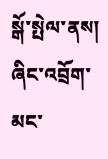སྒོ་སྤེལ་ནས། ཞིང་འབྲོག་མང་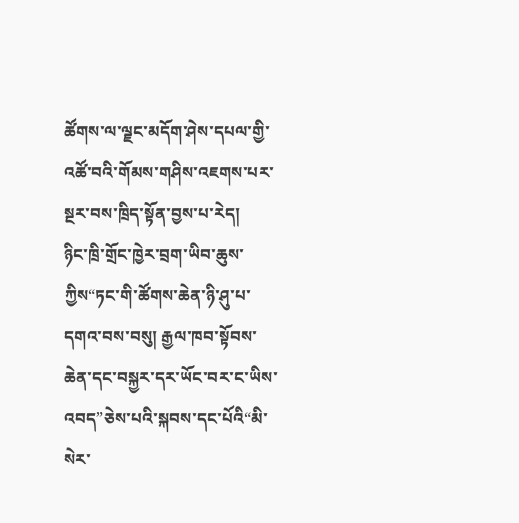ཚོགས་ལ་ལྗང་མདོག་ཤེས་དཔལ་གྱི་འཚོ་བའི་གོམས་གཤིས་འཇགས་པར་སྔར་བས་ཁྲིད་སྟོན་བྱས་པ་རེད།
ཉིང་ཁྲི་གྲོང་ཁྱེར་བྲག་ཡིབ་ཆུས་ཀྱིས“ཏང་གི་ཚོགས་ཆེན་ཉི་ཤུ་པ་དགའ་བས་བསུ། རྒྱལ་ཁབ་སྟོབས་ཆེན་དང་བསྐྱར་དར་ཡོང་བར་ང་ཡིས་འབད”ཅེས་པའི་སྐབས་དང་པོའི“མི་སེར་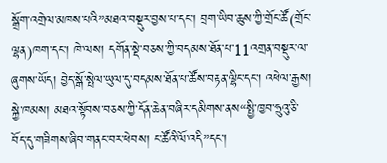སྒྲོག་འགྲེལ་མཁས་པའི”མཐའ་བསྡུར་བྱས་པ་དང་། བྲག་ཡིབ་ཆུས་ཀྱི་གྲོང་ཚོ(གྲོང་ལྷན)ཁག་དང་། ཁེ་ལས། དགོན་སྡེ་བཅས་ཀྱི་བདམས་ཐོན་པ་11འགྲན་བསྡུར་ལ་ཞུགས་ཡོད། བྱེད་སྒོ་སྤེལ་ཡུལ་དུ་བདམས་ཐོན་པ་ཚོས་བརྟན་ལྷིང་དང་། འཕེལ་རྒྱས། སྐྱེ་ཁམས། མཐའ་སྟོབས་བཅས་ཀྱི་དོན་ཆེན་བཞིར་དམིགས་ནས“སྤྱི་ཁྱབ་ཧྲུའུ་ཅི་བོད་དུ་གཟིགས་ཞིབ་གནང་བར་ཕེབས། ང་ཚོའི་ལོ་འདི”དང་།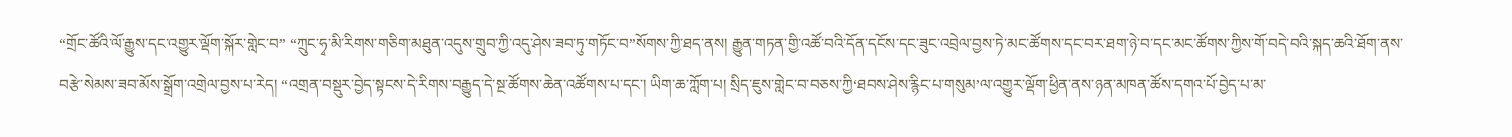“གྲོང་ཚོའི་ལོ་རྒྱུས་དང་འགྱུར་ལྡོག་སྐོར་གླེང་བ” “ཀྲུང་ཧྭ་མི་རིགས་གཅིག་མཐུན་འདུས་གྲུབ་ཀྱི་འདུ་ཤེས་ཟབ་ཏུ་གཏོང་བ”སོགས་ཀྱི་ཐད་ནས། རྒྱུན་གཏན་གྱི་འཚོ་བའི་དོན་དངོས་དང་ཟུང་འབྲེལ་བྱས་ཏེ་མང་ཚོགས་དང་བར་ཐག་ཉེ་བ་དང་མང་ཚོགས་ཀྱིས་གོ་བདེ་བའི་སྐད་ཆའི་ཐོག་ནས་བརྩེ་སེམས་ཟབ་མོས་སྒྲོག་འགྲེལ་བྱས་པ་རེད། “འགྲན་བསྡུར་བྱེད་སྟངས་དེ་རིགས་བརྒྱུད་དེ་སྔ་ཚོགས་ཆེན་འཚོགས་པ་དང་། ཡིག་ཆ་ཀློག་པ། སྲིད་ཇུས་གླེང་བ་བཅས་ཀྱི‘ཐབས་ཤེས་རྙིང་པ་གསུམ’ལ་འགྱུར་ལྡོག་ཕྱིན་ནས་ཉན་མཁན་ཚོས་དགའ་པོ་བྱེད་པ་མ་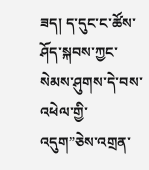ཟད། ད་དུང་ང་ཚོས་ཤོད་སྐབས་ཀྱང་སེམས་ཤུགས་དེ་བས་འཕེལ་གྱི་འདུག”ཅེས་འགྲན་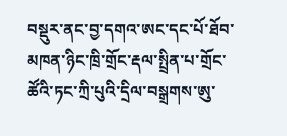བསྡུར་ནང་བྱ་དགའ་ཨང་དང་པོ་ཐོབ་མཁན་ཉིང་ཁྲི་གྲོང་རྡལ་སྤྲིན་པ་གྲོང་ཚོའི་ཏང་ཀྲི་པུའི་དྲིལ་བསྒྲགས་ཨུ་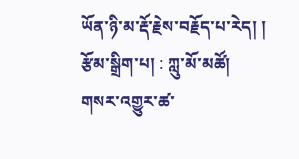ཡོན་ཉི་མ་རྡོ་རྗེས་བརྗོད་པ་རེད། །
རྩོམ་སྒྲིག་པ། : ཀླུ་མོ་མཚོ།
གསར་འགྱུར་ཚ་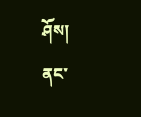ཤོས།
ནང་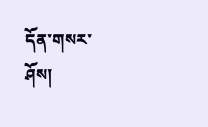དོན་གསར་ཤོས།